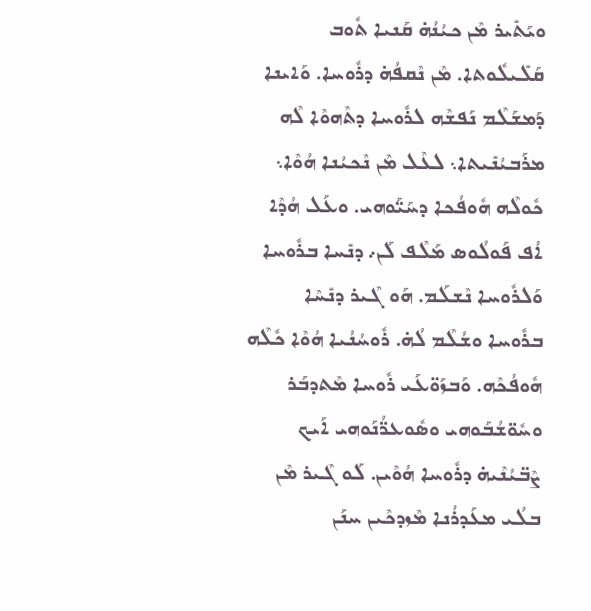ܘܝܰܬܺܝܪ ܡܶܢ ܟܝܳܢܳܗ̇ ܩܰܢܝܐ ܬܽܘܒ ܩܰܠܺܝܠܽܘܬܐ. ܡܶܢ ܢܶܩܦܳܗ̇ ܕܪܽܘܚܐ. ܘܰܐܝܢܐ ܕܰܡܫܰܠܶܡ ܢܰܦܫܶܗ ܠܪܽܘܚܐ ܕܬܶܗܘܶܐ ܠܶܗ ܡܪܰܒܝܳܢܺܝܬܐ܆ ܠܥܶܠ ܡܶܢ ܢܶܟܝܳܢܐ ܗܳܘܶܐ܆ ܟܽܘܠܶܗ ܗܽܘܦܳܟܐ ܕܚܰܝ̈ܰܘܗܝ. ܘܥܰܠ ܗܳܕܶܐ ܐܳܦ ܦܰܘܠܳܘܣ ܡܰܠܶܦ ܠܰܢ܇ ܕܢܺܚܐ ܒܪܽܘܚܐ ܘܰܠܪܽܘܚܐ ܢܶܫܠܰܡ. ܗܰܘ ܓܶܝܪ ܕܢܺܚܶܐ ܒܪܽܘܚܐ ܘܫܳܠܶܡ ܠܳܗ̇. ܪܽܘܚܳܢܳܝܐ ܗܳܘܶܐ ܟܽܠܶܗ ܗܽܘܦܳܟܶܗ. ܘܰܒܙܰܘ̈ܥܰܝ ܪܽܘܚܐ ܡܶܬܕܒܰܪ ܘܚܽܘ̈ܫܳܒܰܘܗܝ ܘܣܽܘܥܪ̈ܳܢܰܘܗܝ ܐܰܝܟ ܨܶܒ̈ܝܳܢܶܝܗ̇ ܕܪܽܘܚܐ ܗܳܘܶܝܢ. ܠܰܘ ܓܶܝܪ ܡܶܢ ܒܠܳܝ ܡܥܰܕܪܳܢܐ ܡܶܙܕܟܶܝܢ ܚܢܰܢ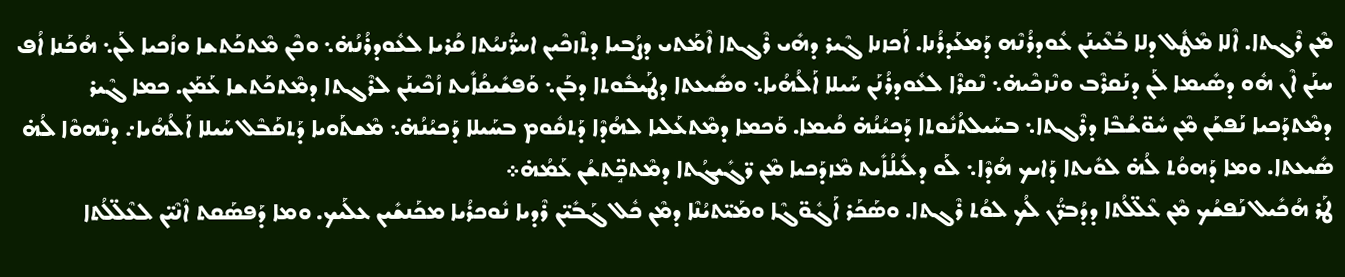ܡܶܢ ܪܶܓܬܐ. ܐܶܠܐ ܡܶܛܽܠ ܕܠܐ ܒܳܥܶܝܢܰܢ ܥܽܘܕܪܳܢܶܗ ܕܰܡܥܰܕܪܳܢܐ. ܐܰܟܙܢܐ ܓܶܝܪ ܕܗܺܝ ܪܶܓܬܐ ܐܶܡܰܬܝ ܕܨܳܒܝܐ ܕܬܶܙܟܶܝܢ ܐܚܪ̈ܳܢܝܳܬܐ ܩܳܪܝܐ ܠܥܽܘܕܪܳܢܳܗ̇܆ ܘܟܶܢ ܡܶܬܟܰܬܫܐ ܘܙܳܟܝܐ ܠܰܢ܆ ܗܳܟܰܢܐ ܐܳܦ ܚܢܰܢ ܐܶܢ ܗܽܘ ܕܣܺܝܡܐ ܠܰܢ ܕܢܰܩܪܶܒ ܘܢܶܙܟܶܝܗ̇܆ ܢܶܩܪܶܐ ܠܥܽܘܕܪܳܢܰܢ ܚܰܝܠܐ ܐܰܠܳܗܳܝܐ܆ ܘܣܺܝܥܬܐ ܕܛܰܝܒܽܘܬܐ ܕܒܰܢ܆ ܘܰܦܫܺܝܩܳܐܺܝܬ ܙܳܟܶܝܢܰܢ ܠܪܶܓܬܐ ܕܡܶܬܟܰܬܫܐ ܥܰܡܰܢ. ܟܡܐ ܓܶܝܪ ܕܡܶܬܕܰܟܝܐ ܢܰܦܫܰܢ ܡܶܢ ܚܽܘ̈ܫܳܒܶܐ ܕܪܶܓܬܐ܆ ܒܚܰܝܠܬܳܢܽܘܬܐ ܕܰܟܝܳܢܳܗ̇ ܩܳܝܡܐ. ܘܰܟܡܐ ܕܡܶܬܥܰܠܝܐ ܠܗܳܕܶܐ ܕܰܬܩܽܘܡ ܒܚܰܝܠܐ ܕܰܟܝܳܢܳܗ̇܆ ܡܶܫܬܰܘܝܐ ܕܰܬܩܰܒܶܠ ܚܰܝܠܐ ܐܰܠܳܗܳܝܐ܇ ܕܢܶܗܘܶܐ ܠܳܗ̇ ܣܺܝܥܬܐ. ܘܡܐ ܕܰܗܘܳܬ ܠܳܗ̇ ܠܘܺܝܬܐ ܕܰܐܝܟ ܗܳܕܶܐ܆ ܠܰܘ ܕܠܺܝܠܳܐܺܝܬ ܡܶܙܕܰܟܝܐ ܡܶܢ ܖ̈ܓܺܝܓܳܬܐ ܕܡܶܬܟܱ̈ܬܫܳܢ ܥܰܡܳܗ̇܀
ܛܰܪ ܗܳܟܺܝܠ ܢܰܦܫܳܟ ܡܶܢ ܥܶܠ̈ܠܳܬܐ ܕܕܳܒܪ̈ܳܢ ܠܳܟ ܠܘܳܬ ܪܶܓܬܐ. ܘܣܰܟܰܪ ܐܰܓܽܘ̈ܓܶܐ ܘܡܰܝ̈ܬܝܳܢܶܐ ܕܡܶܢ ܟܽܠ ܓܰܒܺܝ̈ܢ ܪܶܕܝܐ ܢܽܘܟܪܳܝܐ ܡܟܰܢܫܺܝܢ ܥܠܰܝܟ. ܘܡܐ ܕܰܦܣܰܩܬ ܐܶܢܶܝ̈ܢ ܠܥܶܠ̈ܠܳܬܐ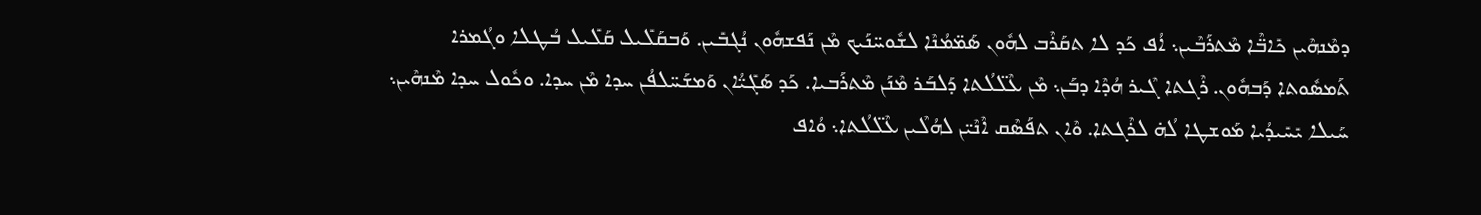ܕܡܶܢܗܶܝܢ ܟܺܐܒ̈ܶܐ ܡܶܬܪܰܒܶܝܢ܆ ܐܳܦ ܟܰܕ ܠܐ ܬܩܰܪܶܒ ܠܗܽܘܢ ܣܰܡ̈ܡܳܢܶܐ ܠܫܽܘܚ̈ܢܰܝܟ ܡܶܢ ܢܰܦܫܗܽܘܢ ܢܳܓܒܺܝܢ. ܘܰܒܩܰܠܺܝܠ ܩܰܠܺܝܠ ܒܳܛܠܐ ܘܓܳܡܪܐ ܬܰܡܣܽܘܬܐ ܕܰܒܗܽܘܢ. ܪܶܓܬܐ ܓܶܝܪ ܗܳܕܶܐ ܕܒܰܢ܆ ܡܶܢ ܥܶܠ̈ܠܳܬܐ ܕܰܠܒܰܪ ܡܶܢܰܢ ܡܶܬܪܰܒܝܐ. ܟܰܕ ܣܰܓܺܝ̈ܳܐܢ ܘܰܡܫܰܚ̈ܠܦܳܢ ܚܕܐ ܡܶܢ ܚܕܐ. ܘܟܽܘܠ ܚܕܐ ܡܶܢܗܶܝܢ܆ ܚܰܝܠܐ ܝܺܚܺܝܕܳܝܐ ܡܰܘܫܛܐ ܠܳܗ̇ ܠܪܶܓܬܐ. ܘܶܐܢ ܬܦܰܣܶܩ ܐܶܢܶܝ̈ܢ ܠܗܳܠܶܝܢ ܥܶܠ̈ܠܳܬܐ܆ ܘܳܐܦ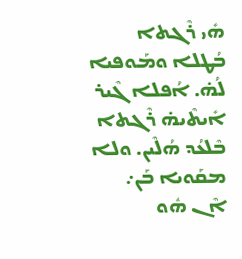ܗܺܝ ܪܶܓܬܐ ܒܳܛܠܐ ܘܡܰܘܦܝܐ ܠܳܗ̇. ܐܳܦܠܐ ܓܶܝܪ ܐܺܝܬܶܝܗ̇ ܪܶܓܬܐ ܒܶܠܥܳܕ ܗܳܠܶܝܢ. ܘܠܐ ܡܩܰܘܝܐ ܒܰܢ܇ ܐܶܢ ܗܽܘ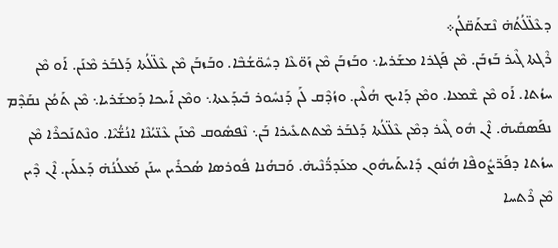ܕܥܶܠ̈ܠܳܬܳܗ̇ ܢܶܫܬܰܩ̈ܠܳܢ܀
ܪܶܓܬܐ ܓܶܝܪ ܒܰܙܒܰܢ. ܡܶܢ ܦܰܓܪܐ ܡܫܰܪܝܐ܆ ܘܒܰܙܒܰܢ ܡܶܢ ܙܰܘ̈ܥܶܐ ܕܚܽܘ̈ܫܳܒܶܐ. ܘܒܰܙܒܰܢ ܡܶܢ ܥܶܠ̈ܠܳܬܐ ܕܰܠܒܰܪ ܡܶܢܰܢ. ܐܰܘ ܡܶܢ ܚܙܳܬܐ. ܐܰܘ ܡܶܢ ܫܶܡܥܐ. ܘܡܶܢ ܕܰܐܝܟ ܗܳܠܶܝܢ. ܘܙܳܕܶܩ ܠܰܢ ܕܰܢܚܽܘܪ ܒܺܝܕܰܥܬܐ܆ ܘܡܶܢ ܐܰܝܟܐ ܕܰܡܫܰܪܝܐ܆ ܡܶܢ ܬܰܡܳܢ ܢܩܰܕܶܡ ܢܦܰܣܩܺܝܗ̇. ܐܶܢ ܗܽܘ ܓܶܝܪ ܕܡܶܢ ܥܶܠ̈ܠܳܬܐ ܕܰܠܒܰܪ ܡܶܬܬܥܺܝܪܐ ܒܰܢ܆ ܢܶܦܣܽܘܩ ܡܶܢܰܢ ܥܶܢ̈ܝܳܢܶܐ ܐܢܳܫ̈ܳܝܶܐ. ܘܢܶܬܢܰܟܪܶܐ ܡܶܢ ܚܙܳܬܐ ܕܦܰܪ̈ܨܽܘܦܶܐ ܗܳܢܽܘܢ ܕܺܐܝܬܰܝܗܽܘܢ ܡܥܰܕܪ̈ܳܢܶܝܗ̇. ܘܰܒܗܳܢܐ ܦܽܘܪܣܐ ܣܳܟܪܺܝܢ ܚܢܰܢ ܡܰܥܠܳܢܳܗ̇ ܕܰܥܠܰܝܢ. ܐܶܢ ܕܶܝܢ ܡܶܢ ܪܶܬܚܐ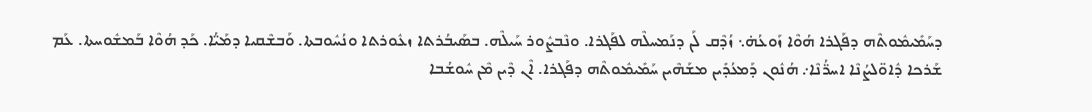ܕܚܰܡܺܝܡܽܘܬܶܗ ܕܦܰܓܪܐ ܗܳܘܶܐ ܙܰܘܥܳܗ̇܆ ܙܳܕܶܩ ܠܰܢ ܕܢܰܡܚܠܶܗ ܠܦܰܓܪܐ. ܘܢܶܒܨܽܘܪ ܚܰܝܠܶܗ. ܒܣܰܝܒܳܪܬܐ ܙܥܽܘܪܬܐ ܘܢܳܚܽܘܒܬܐ. ܘܰܒܫܶܩܝܐ ܕܡܰܝ̈ܳܐ. ܟܰܕ ܗܳܘܶܐ ܒܰܡܫܽܘܚܬܐ. ܥܰܡ ܫܰܪܟܐ ܕܽܐܘ̈ܠܨܳܢܶܐ ܐܚܪ̈ܳܢܶܐ܇ ܗܳܢܽܘܢ ܕܰܡܥܳܕܺܝܢ ܡܫܰܗܶܝܢ ܚܰܡܺܝܡܽܘܬܶܗ ܕܦܰܓܪܐ. ܐܶܢ ܕܶܝܢ ܡܶܢ ܚܽܘܫܳܒܐ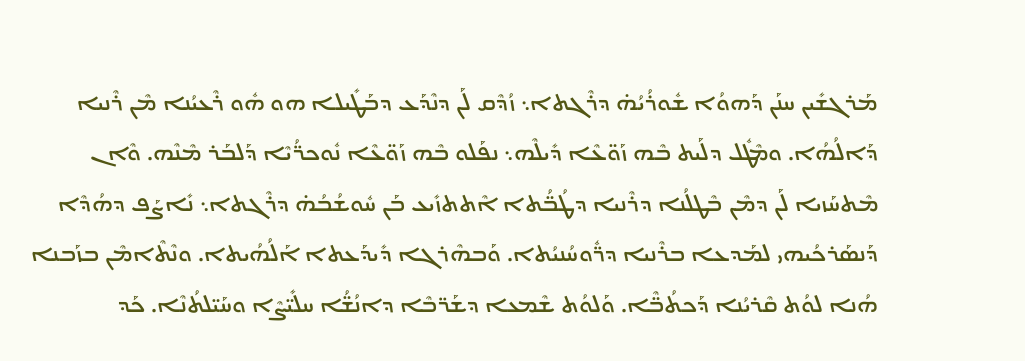ܡܰܪܓܫܺܝܢ ܚܢܰܢ ܕܰܗܘܳܐ ܫܽܘܪܳܝܳܗ̇ ܕܪܶܓܬܐ܆ ܙܳܕܶܩ ܠܰܢ ܕܢܶܕܰܥ ܕܒܰܛܺܝܠܐ ܗܘ ܗܽܘ ܪܶܥܝܳܢܐ ܡܶܢ ܪܶܢܝܐ ܕܰܐܠܳܗܳܐ. ܘܡܶܛܽܠ ܕܠܰܝܬ ܒܶܗ ܙܰܘ̈ܥܶܐ ܕܺܝܠܶܗ܆ ܢܦܰܠܘ ܒܶܗ ܙܰܘ̈ܥܶܐ ܢܽܘܟܪ̈ܳܝܶܐ ܕܰܠܒܰܪ ܡܶܢܶܗ. ܘܶܐܢ ܡܶܬܚܰܙܝܐ ܠܰܢ ܕܡܶܢ ܒܶܛܠܳܢܐ ܕܪܶܢܝܐ ܕܛܳܒ̈ܳܬܐ ܐܶܬܬܙܺܝܥ ܒܰܢ ܚܽܘܫܳܒܳܗ̇ ܕܪܶܓܬܐ܆ ܢܺܐܨܰܦ ܕܗܳܕܶܐ ܕܰܢܣܰܪܟܳܝܗܝ ܠܡܰܕܥܐ ܒܪܶܢܝܐ ܕܪ̈ܽܘܚܳܢܝܳܬܐ. ܘܰܒܗܶܪܓܐ ܕܺܝܕܰܥܬܐ ܐܰܠܳܗܳܝܬܐ. ܘܢܶܬܶܐܡܶܢ ܒܙܰܒܢܐ ܗܳܢܐ ܠܘܳܬ ܩܶܪܝܳܢܐ ܕܰܟܬܳܒ̈ܶܐ. ܘܰܠܘܳܬ ܫܶܡܥܐ ܕܫܰܪ̈ܒܶܐ ܕܐܢܳܫ̈ܳܐ ܚܠܺܝ̈ܨܶܐ ܘܚܰܝ̈ܠܬܳܢܶܐ. ܟܰܕ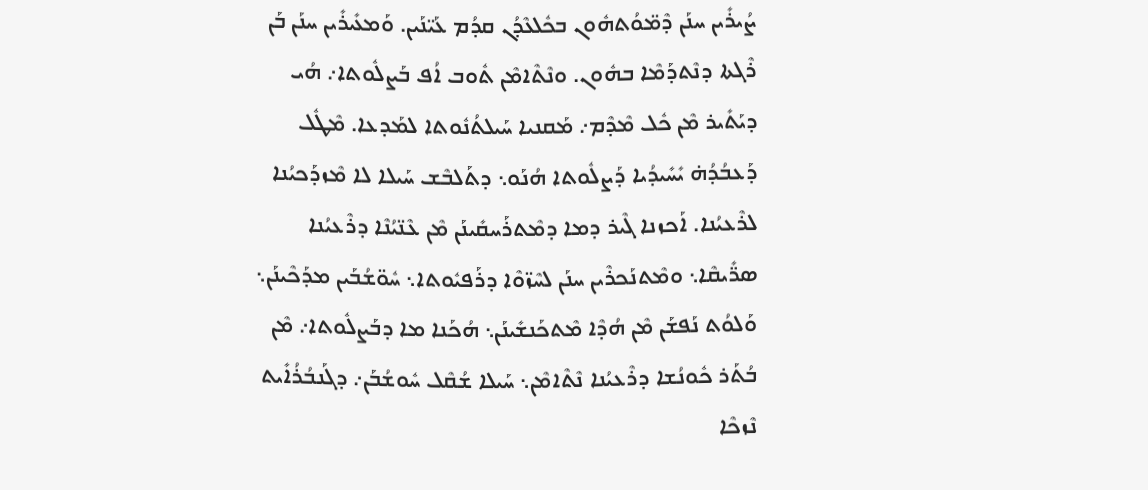ܨܳܝܪܺܝܢ ܚܢܰܢ ܕܶܡ̈ܘܳܬܗܽܘܢ ܒܟܽܠܥܶܕܳܢ ܩܕܳܡ ܥܰܝ̈ܢܰܝܢ. ܘܰܡܥܺܝܪܺܝܢ ܚܢܰܢ ܒܰܢ ܪܶܓܬܐ ܕܢܶܬܕܰܡܶܐ ܒܗܽܘܢ. ܘܢܶܬܶܐܡܶܢ ܬܽܘܒ ܐܳܦ ܒܰܨܠܽܘܬܐ܇ ܗܳܝ ܕܝܰܬܺܝܪ ܡܶܢ ܟܽܠ ܡܶܕܶܡ܇ ܡܰܩܢܝܐ ܚܰܝܠܬܳܢܽܘܬܐ ܠܡܰܕܥܐ. ܡܶܛܽܠ ܕܰܥܒܳܕܳܗ̇ ܝܺܚܺܝܕܳܝܐ ܕܰܨܠܽܘܬܐ ܗܳܢܰܘ܆ ܕܬܰܠܒܶܫ ܚܰܝܠܐ ܠܐ ܡܶܙܕܰܟܝܳܢܐ ܠܪܶܥܝܳܢܐ. ܐܰܟܙܢܐ ܓܶܝܪ ܕܡܐ ܕܡܶܬܪܰܚܩܺܝܢܰܢ ܡܶܢ ܥܶܢ̈ܝܳܢܶܐ ܕܪܶܥܝܳܢܐ ܣܪ̈ܺܝܩܶܐ܆ ܘܡܶܬܢܰܟܪܶܝܢ ܚܢܰܢ ܠܚܶܙ̈ܘܶܐ ܕܪܰܦܝܽܘܬܐ܆ ܚܽܘ̈ܫܳܒܰܝܢ ܡܕܰܟܶܝܢܰܢ܆ ܘܰܠܘܳܬ ܢܰܦܫܰܢ ܡܶܢ ܗܳܕܶܐ ܡܶܬܟܰܢܫܺܝܢܰܢ܆ ܗܳܟܰܢܐ ܡܐ ܕܒܰܨܠܽܘܬܐ܇ ܡܶܢ ܒܳܬܰܪ ܟܽܘܢܳܫܐ ܕܪܶܥܝܳܢܐ ܢܶܬܶܐܡܶܢ܆ ܚܰܝܠܐ ܫܳܩܶܠ ܚܽܘܫܳܒܰܢ܇ ܕܓܰܢܒܳܪܳܐܺܝܬ ܢܶܙܟܶܐ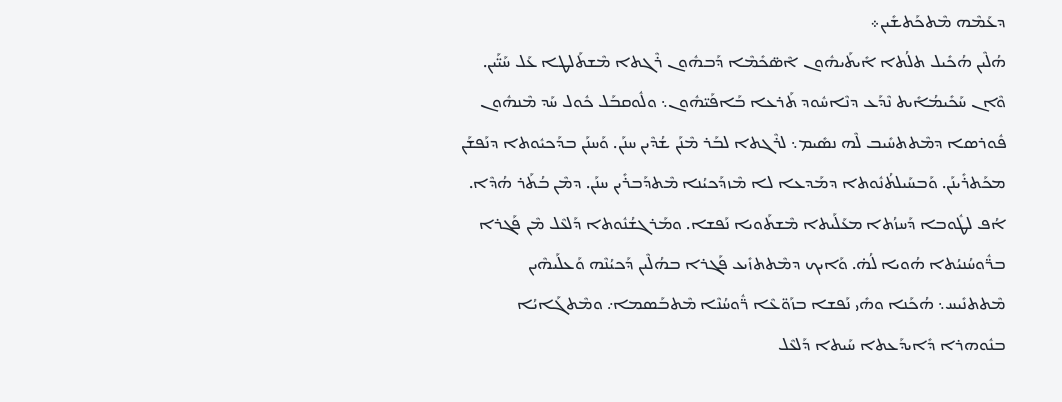ܕܥܰܡܶܗ ܡܶܬܟܰܬܫܺܝܢ܀
ܗܳܠܶܝܢ ܗܳܟܺܝܠ ܬܠܳܬܐ ܐܺܝܬܰܝܗܽܘܢ ܐܶܣ̈ܟܺܡܶܐ ܕܰܒܗܽܘܢ ܪܶܓܬܐ ܡܶܫܬܰܠܛܐ ܥܰܠ ܚܰܝ̈ܰܝܢ. ܘܶܐܢ ܚܰܟܺܝܡܳܐܺܝܬ ܢܶܕܰܥ ܕܢܶܐܚܽܘܕ ܬܰܪܥܐ ܒܰܐܦܰܝ̈ܗܽܘܢ܆ ܘܠܽܘܩܒܰܠ ܟܽܘܠ ܚܰܕ ܡܶܢܗܽܘܢ ܦܽܘܪܣܐ ܕܡܶܬܬܚܺܝܒ ܠܶܗ ܢܣܺܝܡ܆ ܠܪܶܓܬܐ ܠܒܰܪ ܡܶܢܰܢ ܫܳܕܶܝܢ ܚܢܰܢ. ܘܰܚܢܰܢ ܒܕܰܟܝܽܘܬܐ ܕܢܰܦܫܰܢ ܡܟܰܬܪܺܝܢܰܢ. ܘܰܒܚܰܝܠܬܳܢܽܘܬܐ ܕܡܰܕܥܐ ܠܐ ܡܶܙܕܰܟܝܳܢܐ ܡܶܬܕܰܒܪܺܝܢ ܚܢܰܢ. ܕܡܶܢ ܒܳܬܰܪ ܗܳܕܶܐ. ܐܳܦ ܠܛܽܘܒܐ ܕܰܚܙܳܬܐ ܡܥܰܠܰܝܬܐ ܡܶܫܬܰܘܝܐ ܢܰܦܫܐ. ܘܡܰܪܓܫܳܢܽܘܬܐ ܕܰܠܥܶܠ ܡܶܢ ܦܰܓܪܐ ܒܪ̈ܽܘܚܳܢܝܳܬܐ ܗܳܘܝܐ ܠܳܗ̇. ܘܰܐܝܟ ܕܡܶܬܬܙܺܝܥ ܦܰܓܪܐ ܒܗܳܠܶܝܢ ܕܰܟܝܳܢܶܗ ܘܰܥܠܰܝܗܶܝܢ ܡܶܬܬܢܺܝܚ܆ ܗܳܟܰܢܐ ܘܗܺܝ ܢܰܦܫܐ ܒܙܰܘ̈ܥܶܐ ܪ̈ܽܘܚܳܢܶܐ ܡܶܬܒܰܣܡܐ܇ ܘܡܶܬܓܰܐܝܳܐ ܒܢܽܘܗܪܐ ܕܺܐܝܕܰܥܬܐ ܚܰܝܬܐ ܕܰܠܥܶܠ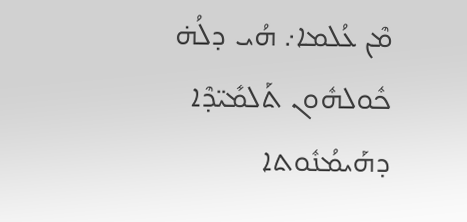ܡܶܢ ܥܳܠܡܐ܇ ܗܳܝ ܕܠܳܗ̇ ܟܽܘܠܗܽܘܢ ܬܰܠܡܺܝ̈ܕܶܐ ܕܗܰܝܡܳܢܽܘܬܐ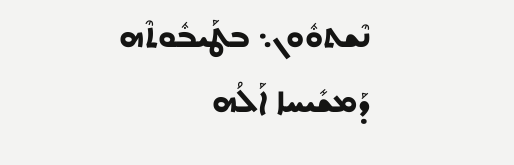ܢܶܫܬܘܽܘܢ܆ ܒܛܰܝܒܽܘܬܶܗ ܕܰܡܫܺܝܚܐ ܐܰܠܳܗ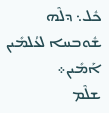ܟܽܠ܆ ܕܠܶܗ ܫܽܘܒܚܐ ܠܥܳܠܡܺܝܢ ܐܰܡܺܝܢ܀
ܫܠܶܡ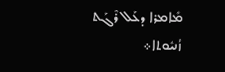ܡܺܐܡܪܐ ܕܥܰܠ ܪܶܓܰܬ ܙܳܢܝܽܘܬܐ܀